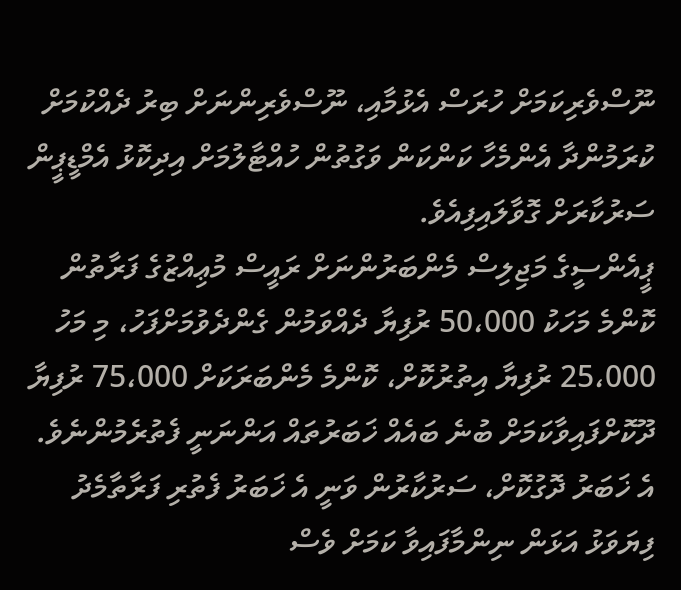ނޫސްވެރިކަމަށް ހުރަސް އެޅުމާއި، ނޫސްވެރިންނަށް ބިރު ދެއްކުމަށް ކުރަމުންދާ އެންމެހާ ކަންކަން ވަގުތުން ހުއްޓާލުމަށް އިދިކޮޅު އެމްޑީޕީން ސަރުކާރަށް ގޮވާލައިފިއެވެ.
ޕީއެންސީގެ މަޖިލިސް މެންބަރުންނަށް ރައީސް މުޢިއްޒުގެ ފަރާތުން ކޮންމެ މަހަކު 50،000 ރުފިޔާ ދެއްވަމުން ގެންދެވުމަށްފަހު، މި މަހު 25،000 ރުފިޔާ އިތުރުކޮށް، ކޮންމެ މެންބަރަކަށް 75،000 ރުފިޔާ ދޫކޮށްފައިވާކަމަށް ބުނެ ބައެއް ޚަބަރުތައް އަންނަނީ ފެތުރެމުންނެވެ.
އެ ޚަބަރު ދޮގުކޮށް، ސަރުކާރުން ވަނީ އެ ޚަބަރު ފެތުރި ފަރާތާމެދު ފިޔަވަޅު އަޅަން ނިންމާފައިވާ ކަމަށް ވެސް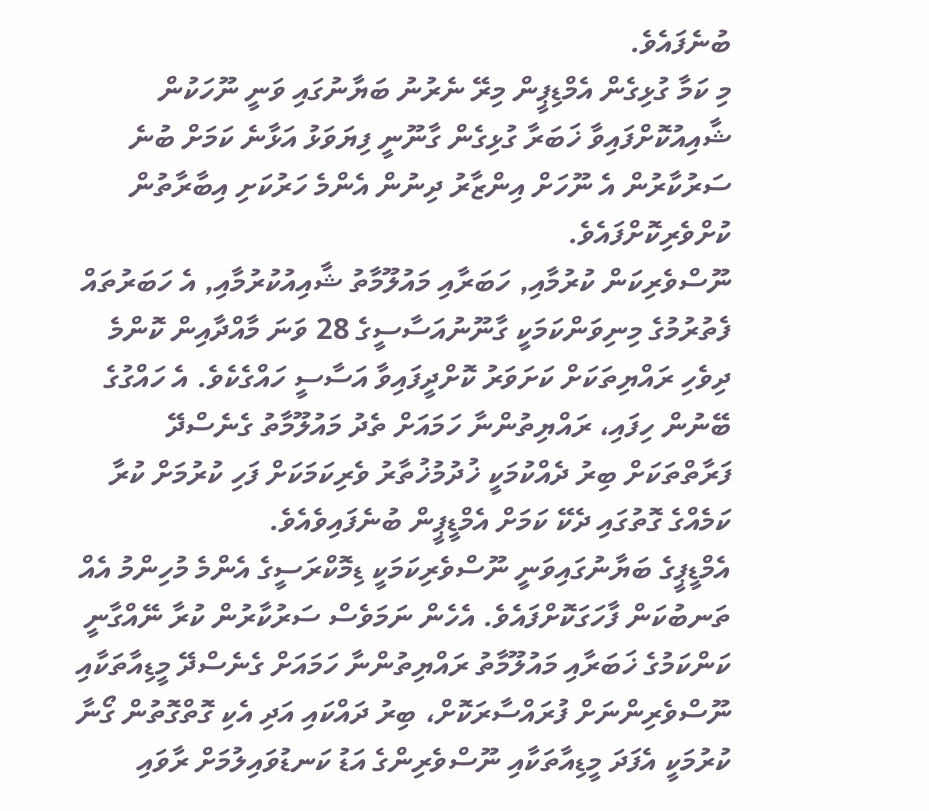ބުނެފައެވެ.
މި ކަމާ ގުޅިގެން އެމްޑިޕީން މިރޭ ނެރުނު ބަޔާނުގައި ވަނީ ނޫހަކުން ޝާއިއުކޮށްފައިވާ ޚަބަރާ ގުޅިގެން ގާނޫނީ ފިޔަވަޅު އަޅާނެ ކަމަށް ބުނެ ސަރުކާރުން އެ ނޫހަށް އިންޒާރު ދިނުން އެންމެ ހަރުކަށި އިބާރާތުން ކުށްވެރިކޮށްފައެވެ.
ނޫސްވެރިކަން ކުރުމާއި, ހަބަރާއި މައުލޫމާތު ޝާއިއުކުރުމާއި, އެ ހަބަރުތައް ފެތުރުމުގެ މިނިވަންކަމަކީ ގާނޫނުއަސާސީގެ 28 ވަނަ މާއްދާއިން ކޮންމެ ދިވެހި ރައްޔިތަކަށް ކަށަވަރު ކޮށްދީފައިވާ އަސާސީ ހައްގެކެވެ. އެ ހައްގުގެ ބޭނުން ހިފައި، ރައްޔިތުންނާ ހަމައަށް ތެދު މައުލޫމާތު ގެނެސްދޭ ފަރާތްތަކަށް ބިރު ދެއްކުމަކީ ޚުދުމުޚުތާރު ވެރިކަމަކަށް ފަހި ކުރުމަށް ކުރާ ކަމެއްގެ ގޮތުގައި ދެކޭ ކަމަށް އެމްޑީޕީން ބުނެފައިވެއެވެ.
އެމްޑީޕީގެ ބަޔާނުގައިވަނީ ނޫސްވެރިކަމަކީ ޑިމޮކްރަސީގެ އެންމެ މުހިންމު އެއް ތަނބުކަން ފާހަގަކޮށްފައެވެ. އެހެން ނަމަވެސް ސަރުކާރުން ކުރާ ނޭއްގާނީ ކަންކަމުގެ ޚަބަރާއި މައުލޫމާތު ރައްޔިތުންނާ ހަމައަށް ގެނެސްދޭ މީޑިއާތަކާއި ނޫސްވެރިންނަށް ފުރައްސާރަކޮށް، ބިރު ދައްކައި އަދި އެކި ގޮތްގޮތުން ގޯނާ ކުރުމަކީ އެފަދަ މީޑިއާތަކާއި ނޫސްވެރިންގެ އަޑު ކަނޑުވައިލުމަށް ރާވައި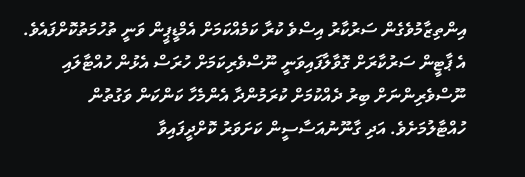އިންތިޒާމުވެގެން ސަރުކާރު އިސްވެ ކުރާ ކަމެއްކަމަށް އެމްޑީޕީން ވަނީ ތުހުމަތުކޮށްފައެވެ.
އެ ޕާޓީން ސަރުކާރަށް ގޮވާލާފައިވަނީ ނޫސްވެރިކަމަށް ހުރަސް އެޅުން ހުއްޓާލައި ނޫސްވެރިންނަށް ބިރު ދެއްކުމަށް ކުރަމުންދާ އެންމެހާ ކަންކަން ވަގުތުން ހުއްޓާލުމަށެވެ. އަދި ގާނޫނުއަސާސީން ކަށަވަރު ކޮށްދީފައިވާ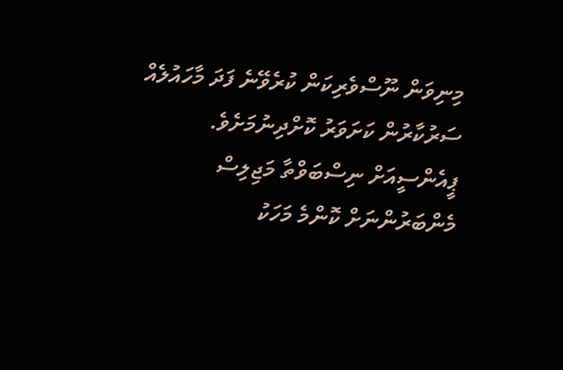މިނިވަން ނޫސްވެރިކަން ކުރެވޭނެ ފަދަ މާހައުލެއް ސަރުކާރުން ކަށަވަރު ކޮށްދިނުމަށެވެ.
ޕީއެންސީއަށް ނިސްބަވްތާ މަޖިލިސް މެންބަރުންނަށް ކޮންމެ މަހަކު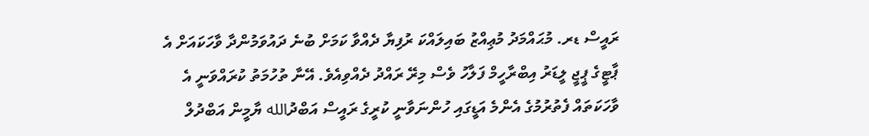ރައީސް ޑރ. މުޙައްމަދު މުޢިއްޒު ބައިލައްކަ ރުފިޔާ ދެއްވާ ކަމަށް ބުނެ ދައުވަމުންދާ ވާހަކައަށް އެ ޕާޓީގެ ޕީޖީ ލީޑަރު އިބްރާހީމް ފަލާހު ވެސް މިރޭ ރައްދު ދެއްވިއެވެ. އޭނާ ތުހުމަތު ކުރައްވަނީ އެ ވާހަކަތައް ފެތުރުމުގެ އެންމެ އަޑީގައި ހުންނަވާނީ ކުރީގެ ރައީސް އަބްދުالله ޔާމީން އަބްދުލް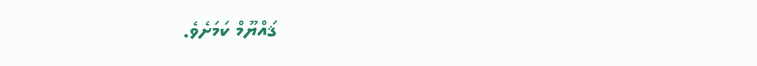ޤައްޔޫމް ކަމަށެވެ.